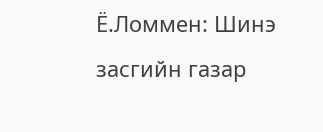Ё.Ломмен: Шинэ засгийн газар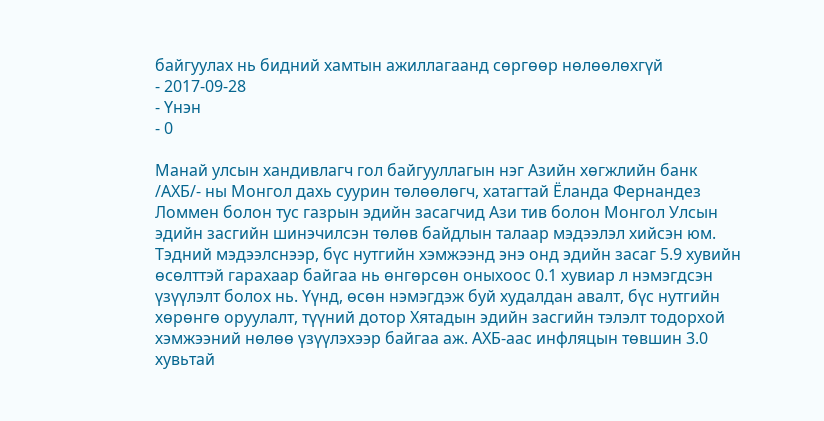байгуулах нь бидний хамтын ажиллагаанд сөргөөр нөлөөлөхгүй
- 2017-09-28
- Үнэн
- 0

Манай улсын хандивлагч гол байгууллагын нэг Азийн хөгжлийн банк /АХБ/- ны Монгол дахь суурин төлөөлөгч, хатагтай Ёланда Фернандез Ломмен болон тус газрын эдийн засагчид Ази тив болон Монгол Улсын эдийн засгийн шинэчилсэн төлөв байдлын талаар мэдээлэл хийсэн юм. Тэдний мэдээлснээр, бүс нутгийн хэмжээнд энэ онд эдийн засаг 5.9 хувийн өсөлттэй гарахаар байгаа нь өнгөрсөн оныхоос 0.1 хувиар л нэмэгдсэн үзүүлэлт болох нь. Үүнд, өсөн нэмэгдэж буй худалдан авалт, бүс нутгийн хөрөнгө оруулалт, түүний дотор Хятадын эдийн засгийн тэлэлт тодорхой хэмжээний нөлөө үзүүлэхээр байгаа аж. АХБ-аас инфляцын төвшин 3.0 хувьтай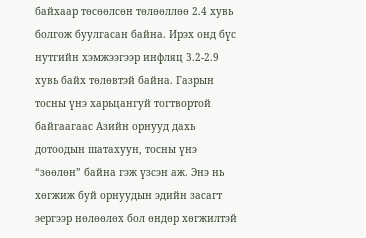байхаар төсөөлсөн төлөөллөө 2.4 хувь болгож буулгасан байна. Ирэх онд бүс нутгийн хэмжээгээр инфляц 3.2-2.9 хувь байх төлөвтэй байна. Газрын тосны үнэ харьцангуй тогтвортой байгаагаас Азийн орнууд дахь дотоодын шатахуун, тосны үнэ “зөөлөн” байна гэж үзсэн аж. Энэ нь хөгжиж буй орнуудын эдийн засагт эергээр нөлөөлөх бол өндөр хөгжилтэй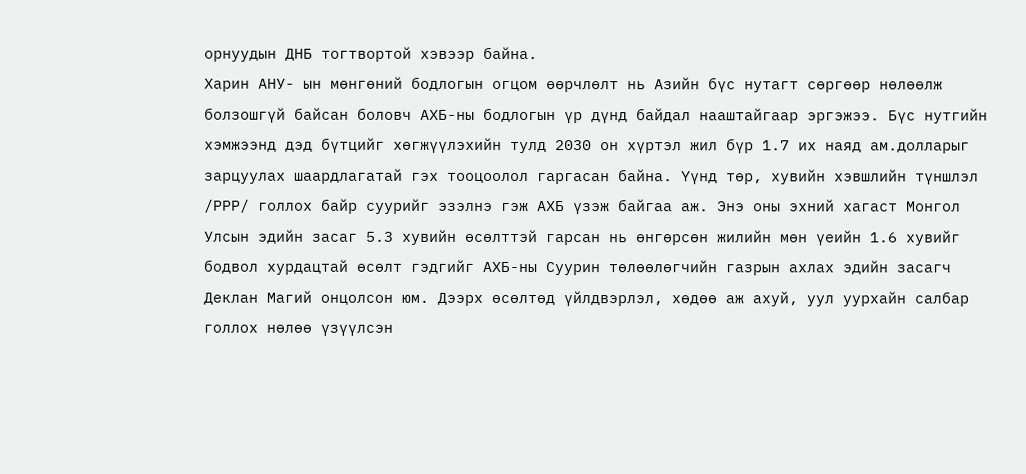орнуудын ДНБ тогтвортой хэвээр байна.
Харин АНУ- ын мөнгөний бодлогын огцом өөрчлөлт нь Азийн бүс нутагт сөргөөр нөлөөлж болзошгүй байсан боловч АХБ-ны бодлогын үр дүнд байдал нааштайгаар эргэжээ. Бүс нутгийн хэмжээнд дэд бүтцийг хөгжүүлэхийн тулд 2030 он хүртэл жил бүр 1.7 их наяд ам.долларыг зарцуулах шаардлагатай гэх тооцоолол гаргасан байна. Үүнд төр, хувийн хэвшлийн түншлэл /РРР/ голлох байр суурийг эзэлнэ гэж АХБ үзэж байгаа аж. Энэ оны эхний хагаст Монгол Улсын эдийн засаг 5.3 хувийн өсөлттэй гарсан нь өнгөрсөн жилийн мөн үеийн 1.6 хувийг бодвол хурдацтай өсөлт гэдгийг АХБ-ны Суурин төлөөлөгчийн газрын ахлах эдийн засагч Деклан Магий онцолсон юм. Дээрх өсөлтөд үйлдвэрлэл, хөдөө аж ахуй, уул уурхайн салбар голлох нөлөө үзүүлсэн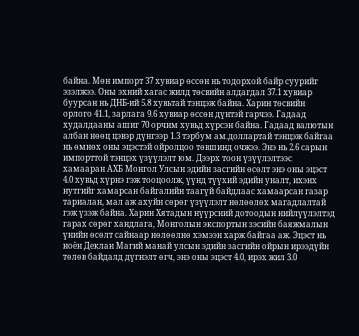байна. Мөн импорт 37 хувиар өссөн нь тодорхой байр суурийг эзэлжээ. Оны эхний хагас жилд төсвийн алдагдал 37.1 хувиар буурсан нь ДНБ-ий 5.8 хувьтай тэнцэж байна. Харин төсвийн орлого 41.1, зарлага 9.6 хувиар өссөн дүнтэй гарчээ. Гадаад худалдааны ашиг 70 орчим хувьд хүрсэн байна. Гадаад валютын албан нөөц цэвэр дүнгээр 1.3 тэрбум ам.доллартай тэнцэж байгаа нь өмнөх оны эцэстэй ойролцоо төвшинд очжээ. Энэ нь 2.6 сарын импорттой тэнцэх үзүүлэлт юм. Дээрх тоон үзүүлэлтээс хамааран АХБ Монгол Улсын эдийн засгийн өсөлт энэ оны эцэст 4.0 хувьд хүрнэ гэж тооцоолж, үүнд түүхий эдийн уналт, ихэнх нутгийг хамарсан байгалийн таагүй байдлаас хамаарсан газар тариалан, мал аж ахуйн сөрөг үзүүлэлт нөлөөлөх магадлалтай гэж үзэж байна. Харин Хятадын нүүрсний дотоодын нийлүүлэлтэд гарах сөрөг хандлага, Монголын экспортын зэсийн баяжмалын үнийн өсөлт сайнаар нөлөөлнө хэмээн харж байгаа аж. Эцэст нь ноён Деклан Магий манай улсын эдийн засгийн ойрын ирээдүйн төлөв байдалд дүгнэлт өгч, энэ оны эцэст 4.0, ирэх жил 3.0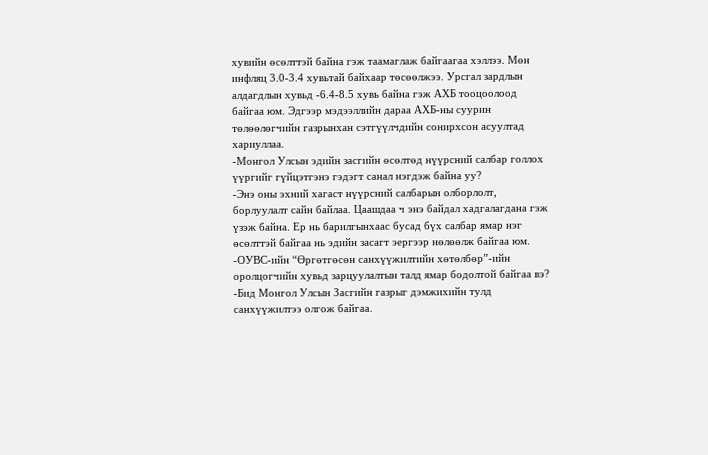хувийн өсөлттэй байна гэж таамаглаж байгаагаа хэллээ. Мөн инфляц 3.0-3.4 хувьтай байхаар төсөөлжээ. Урсгал зардлын алдагдлын хувьд -6.4-8.5 хувь байна гэж АХБ тооцоолоод байгаа юм. Эдгээр мэдээллийн дараа АХБ-ны суурин төлөөлөгчийн газрынхан сэтгүүлчдийн сонирхсон асуултад хариуллаа.
-Монгол Улсын эдийн засгийн өсөлтөд нүүрсний салбар голлох үүргийг гүйцэтгэнэ гэдэгт санал нэгдэж байна уу?
-Энэ оны эхний хагаст нүүрсний салбарын олборлолт, борлуулалт сайн байлаа. Цаашдаа ч энэ байдал хадгалагдана гэж үзэж байна. Ер нь барилгынхаас бусад бүх салбар ямар нэг өсөлттэй байгаа нь эдийн засагт эергээр нөлөөлж байгаа юм. -ОУВС-ийн “Өргөтгөсөн санхүүжилтийн хөтөлбөр”-ийн оролцогчийн хувьд зарцуулалтын талд ямар бодолтой байгаа вэ? -Бид Монгол Улсын Засгийн газрыг дэмжихийн тулд санхүүжилтээ олгож байгаа.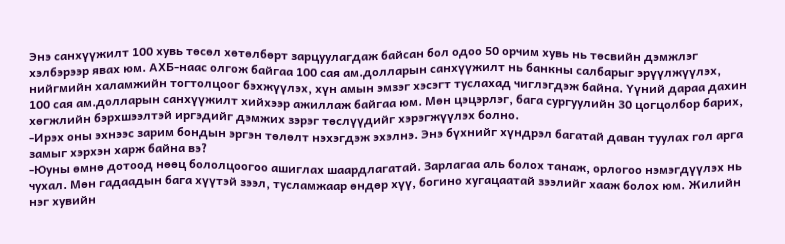Энэ санхүүжилт 100 хувь төсөл хөтөлбөрт зарцуулагдаж байсан бол одоо 50 орчим хувь нь төсвийн дэмжлэг хэлбэрээр явах юм. АХБ-наас олгож байгаа 100 сая ам.долларын санхүүжилт нь банкны салбарыг эрүүлжүүлэх, нийгмийн халамжийн тогтолцоог бэхжүүлэх, хүн амын эмзэг хэсэгт туслахад чиглэгдэж байна. Үүний дараа дахин 100 сая ам.долларын санхүүжилт хийхээр ажиллаж байгаа юм. Мөн цэцэрлэг, бага сургуулийн 30 цогцолбор барих, хөгжлийн бэрхшээлтэй иргэдийг дэмжих зэрэг төслүүдийг хэрэгжүүлэх болно.
-Ирэх оны эхнээс зарим бондын эргэн төлөлт нэхэгдэж эхэлнэ. Энэ бүхнийг хүндрэл багатай даван туулах гол арга замыг хэрхэн харж байна вэ?
-Юуны өмнө дотоод нөөц бололцоогоо ашиглах шаардлагатай. Зарлагаа аль болох танаж, орлогоо нэмэгдүүлэх нь чухал. Мөн гадаадын бага хүүтэй зээл, тусламжаар өндөр хүү, богино хугацаатай зээлийг хааж болох юм. Жилийн нэг хувийн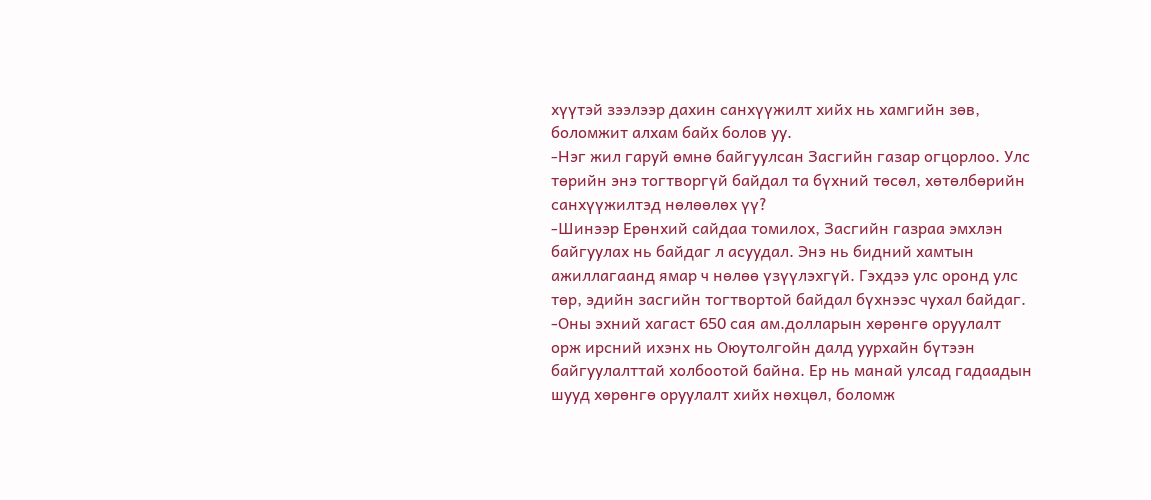хүүтэй зээлээр дахин санхүүжилт хийх нь хамгийн зөв, боломжит алхам байх болов уу.
-Нэг жил гаруй өмнө байгуулсан Засгийн газар огцорлоо. Улс төрийн энэ тогтворгүй байдал та бүхний төсөл, хөтөлбөрийн санхүүжилтэд нөлөөлөх үү?
-Шинээр Ерөнхий сайдаа томилох, Засгийн газраа эмхлэн байгуулах нь байдаг л асуудал. Энэ нь бидний хамтын ажиллагаанд ямар ч нөлөө үзүүлэхгүй. Гэхдээ улс оронд улс төр, эдийн засгийн тогтвортой байдал бүхнээс чухал байдаг.
-Оны эхний хагаст 650 сая ам.долларын хөрөнгө оруулалт орж ирсний ихэнх нь Оюутолгойн далд уурхайн бүтээн байгуулалттай холбоотой байна. Ер нь манай улсад гадаадын шууд хөрөнгө оруулалт хийх нөхцөл, боломж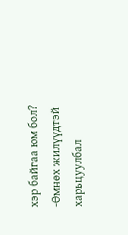хэр байгаа юм бол?
-Өмнөх жилүүдтэй харьцуулбал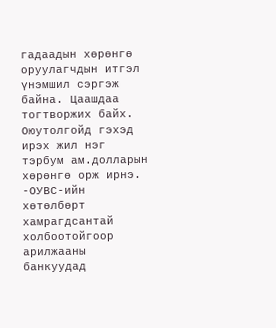гадаадын хөрөнгө оруулагчдын итгэл үнэмшил сэргэж байна. Цаашдаа тогтворжих байх. Оюутолгойд гэхэд ирэх жил нэг тэрбум ам.долларын хөрөнгө орж ирнэ.
-ОУВС-ийн хөтөлбөрт хамрагдсантай холбоотойгоор арилжааны банкуудад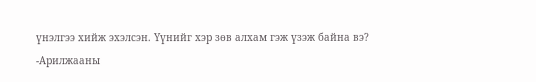үнэлгээ хийж эхэлсэн. Үүнийг хэр зөв алхам гэж үзэж байна вэ?
-Арилжааны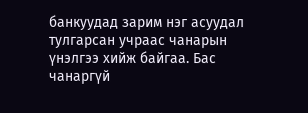банкуудад зарим нэг асуудал тулгарсан учраас чанарын үнэлгээ хийж байгаа. Бас чанаргүй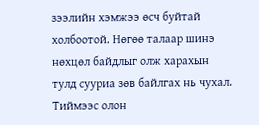зээлийн хэмжээ өсч буйтай холбоотой. Нөгөө талаар шинэ нөхцөл байдлыг олж харахын тулд сууриа зөв байлгах нь чухал. Тиймээс олон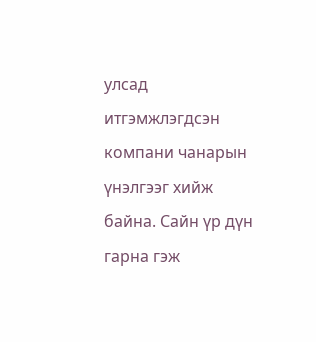улсад итгэмжлэгдсэн компани чанарын үнэлгээг хийж байна. Сайн үр дүн гарна гэж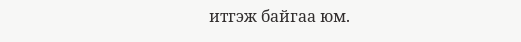итгэж байгаа юм.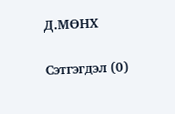Д.МӨНХ

Сэтгэгдэл (0)